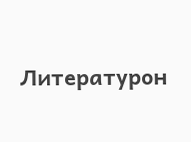Литературон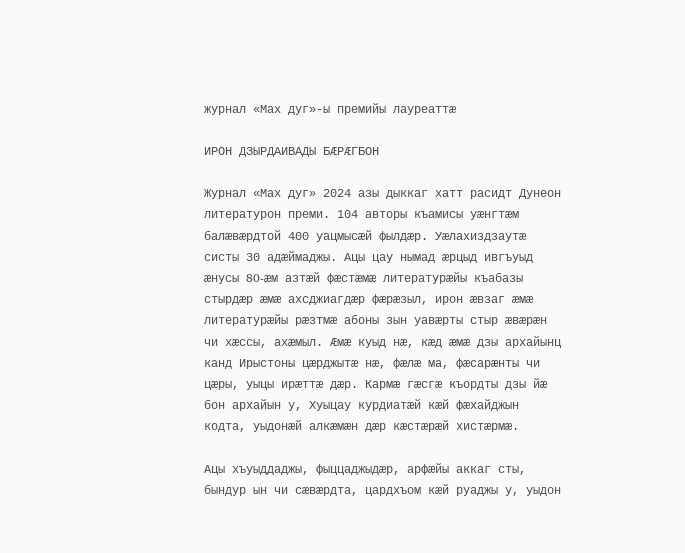журнал «Мах дуг»-ы премийы лауреаттæ

ИРОН ДЗЫРДАИВАДЫ БÆРÆГБОН

Журнал «Мах дуг» 2024 азы дыккаг хатт расидт Дунеон литературон преми. 104 авторы къамисы уæнгтæм балæвæрдтой 400 уацмысæй фылдæр. Уæлахиздзаутæ систы 30 адæймаджы. Ацы цау нымад æрцыд ивгъуыд æнусы 80-æм азтæй фæстæмæ литературæйы къабазы стырдæр æмæ ахсджиагдæр фæрæзыл, ирон æвзаг æмæ литературæйы рæзтмæ абоны зын уавæрты стыр æвæрæн чи хæссы, ахæмыл. Æмæ куыд нæ, кæд æмæ дзы архайынц канд Ирыстоны цæрджытæ нæ, фæлæ ма, фæсарæнты чи цæры, уыцы ирæттæ дæр. Кармæ гæсгæ къордты дзы йæ бон архайын у, Хуыцау курдиатæй кæй фæхайджын кодта, уыдонæй алкæмæн дæр кæстæрæй хистæрмæ.

Ацы хъуыддаджы, фыццаджыдæр, арфæйы аккаг сты, бындур ын чи сæвæрдта, цардхъом кæй руаджы у, уыдон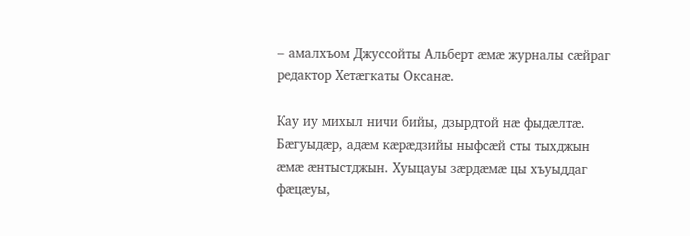– амалхъом Джуссойты Альберт æмæ журналы сæйраг редактор Хетæгкаты Оксанæ.

Кау иу михыл ничи бийы, дзырдтой нæ фыдæлтæ. Бæгуыдæр, адæм кæрæдзийы ныфсæй сты тыхджын æмæ æнтыстджын. Хуыцауы зæрдæмæ цы хъуыддаг фæцæуы,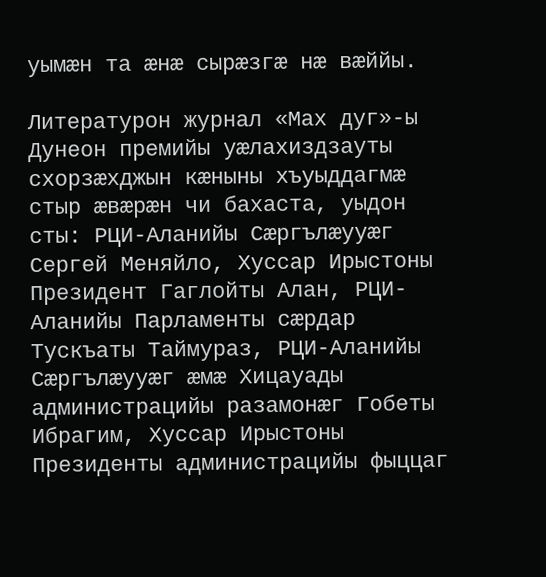уымæн та æнæ сырæзгæ нæ вæййы.

Литературон журнал «Мах дуг»-ы Дунеон премийы уæлахиздзауты схорзæхджын кæныны хъуыддагмæ стыр æвæрæн чи бахаста, уыдон сты: РЦИ-Аланийы Сæргълæууæг Сергей Меняйло, Хуссар Ирыстоны Президент Гаглойты Алан, РЦИ-Аланийы Парламенты сæрдар Тускъаты Таймураз, РЦИ-Аланийы Сæргълæууæг æмæ Хицауады администрацийы разамонæг Гобеты Ибрагим, Хуссар Ирыстоны Президенты администрацийы фыццаг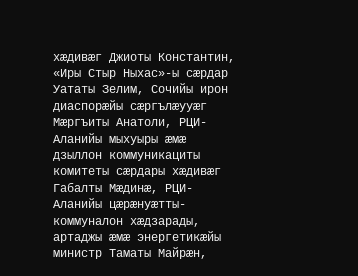хæдивæг Джиоты Константин, «Иры Стыр Ныхас»-ы сæрдар Уататы Зелим, Сочийы ирон диаспорæйы сæргълæууæг Мæргъиты Анатоли, РЦИ-Аланийы мыхуыры æмæ дзыллон коммуникациты комитеты сæрдары хæдивæг Габалты Мæдинæ, РЦИ-Аланийы цæрæнуæтты-коммуналон хæдзарады, артаджы æмæ энергетикæйы министр Таматы Майрæн,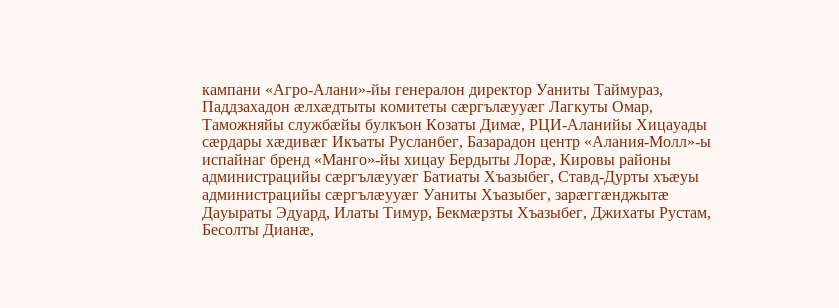кампани «Агро-Алани»-йы генералон директор Уаниты Таймураз, Паддзахадон æлхæдтыты комитеты сæргълæууæг Лагкуты Омар, Таможняйы службæйы булкъон Козаты Димæ, РЦИ-Аланийы Хицауады сæрдары хæдивæг Икъаты Русланбег, Базарадон центр «Алания-Молл»-ы испайнаг бренд «Манго»-йы хицау Бердыты Лорæ, Кировы районы администрацийы сæргълæууæг Батиаты Хъазыбег, Ставд-Дурты хъæуы администрацийы сæргълæууæг Уаниты Хъазыбег, зарæггæнджытæ Дауыраты Эдуард, Илаты Тимур, Бекмæрзты Хъазыбег, Джихаты Рустам, Бесолты Дианæ,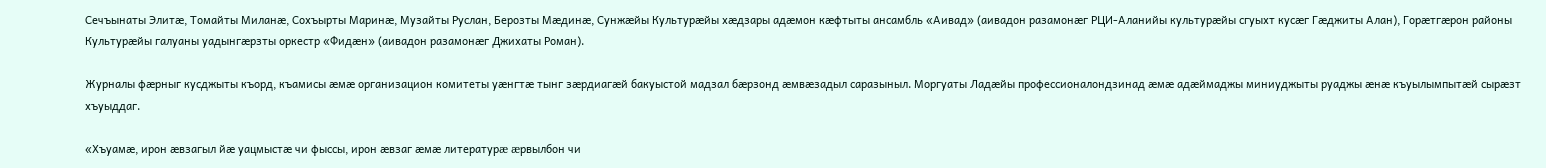Сечъынаты Элитæ, Томайты Миланæ, Сохъырты Маринæ, Музайты Руслан, Берозты Мæдинæ, Сунжæйы Культурæйы хæдзары адæмон кæфтыты ансамбль «Аивад» (аивадон разамонæг РЦИ-Аланийы культурæйы сгуыхт кусæг Гæджиты Алан), Горæтгæрон районы Культурæйы галуаны уадынгæрзты оркестр «Фидæн» (аивадон разамонæг Джихаты Роман).

Журналы фæрныг кусджыты къорд, къамисы æмæ организацион комитеты уæнгтæ тынг зæрдиагæй бакуыстой мадзал бæрзонд æмвæзадыл саразыныл. Моргуаты Ладæйы профессионалондзинад æмæ адæймаджы миниуджыты руаджы æнæ къуылымпытæй сырæзт хъуыддаг.

«Хъуамæ, ирон æвзагыл йæ уацмыстæ чи фыссы, ирон æвзаг æмæ литературæ æрвылбон чи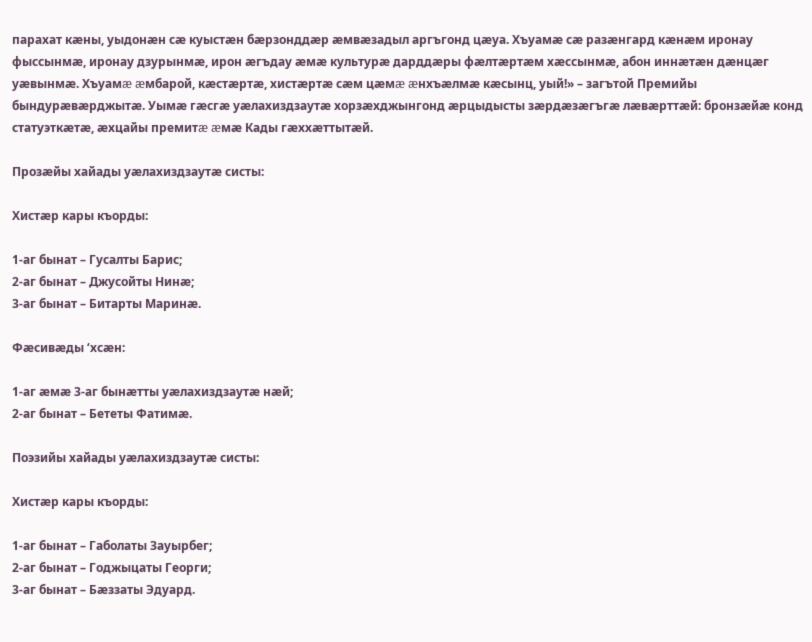парахат кæны, уыдонæн сæ куыстæн бæрзонддæр æмвæзадыл аргъгонд цæуа. Хъуамæ сæ разæнгард кæнæм иронау фыссынмæ, иронау дзурынмæ, ирон æгъдау æмæ культурæ дарддæры фæлтæртæм хæссынмæ, абон иннæтæн дæнцæг уæвынмæ. Хъуамæ æмбарой, кæстæртæ, хистæртæ сæм цæмæ æнхъæлмæ кæсынц, уый!» – загътой Премийы бындурæвæрджытæ. Уымæ гæсгæ уæлахиздзаутæ хорзæхджынгонд æрцыдысты зæрдæзæгъгæ лæвæрттæй: бронзæйæ конд статуэткæтæ, æхцайы премитæ æмæ Кады гæххæттытæй.

Прозæйы хайады уæлахиздзаутæ систы:

Хистæр кары къорды:

1-аг бынат – Гусалты Барис;
2-аг бынат – Джусойты Нинæ;
3-аг бынат – Битарты Маринæ.

Фæсивæды ‘хсæн:

1-аг æмæ 3-аг бынæтты уæлахиздзаутæ нæй;
2-аг бынат – Бететы Фатимæ.

Поэзийы хайады уæлахиздзаутæ систы:

Хистæр кары къорды:

1-аг бынат – Габолаты Зауырбег;
2-аг бынат – Годжыцаты Георги;
3-аг бынат – Бæззаты Эдуард.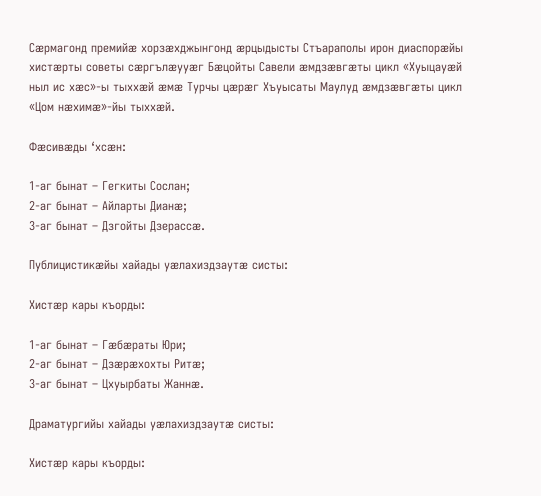Сæрмагонд премийæ хорзæхджынгонд æрцыдысты Стъараполы ирон диаспорæйы хистæрты советы сæргълæууæг Бæцойты Савели æмдзæвгæты цикл «Хуыцауæй ныл ис хæс»-ы тыххæй æмæ Турчы цæрæг Хъуысаты Маулуд æмдзæвгӕты цикл «Цом нæхимæ»-йы тыххæй.

Фæсивæды ‘хсæн:

1-аг бынат – Гегкиты Сослан;
2-аг бынат – Айларты Дианæ;
3-аг бынат – Дзгойты Дзерассæ.

Публицистикæйы хайады уæлахиздзаутæ систы:

Хистæр кары къорды:

1-аг бынат – Гæбæраты Юри;
2-аг бынат – Дзæрæхохты Ритæ;
3-аг бынат – Цхуырбаты Жаннæ.

Драматургийы хайады уæлахиздзаутæ систы:

Хистæр кары къорды: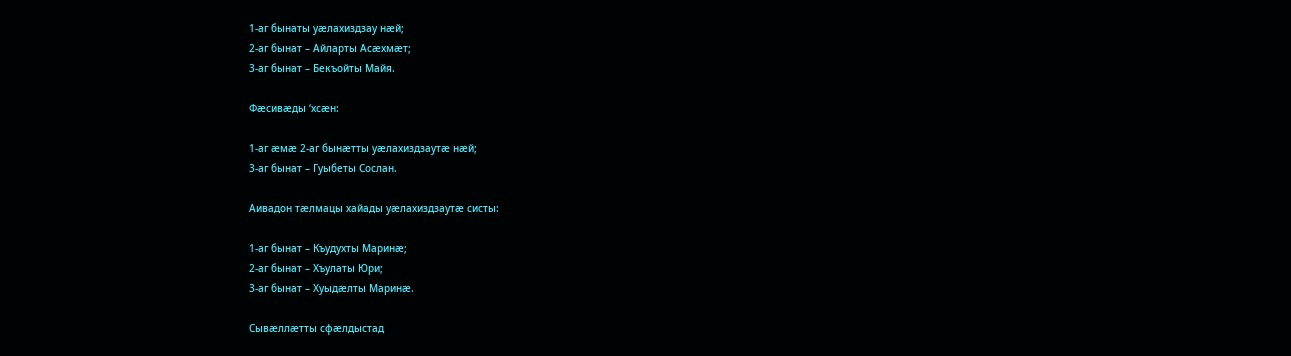1-аг бынаты уæлахиздзау нæй;
2-аг бынат – Айларты Асæхмæт;
3-аг бынат – Бекъойты Майя.

Фæсивæды ‘хсæн:

1-аг æмæ 2-аг бынæтты уæлахиздзаутæ нæй;
3-аг бынат – Гуыбеты Сослан.

Аивадон тæлмацы хайады уæлахиздзаутæ систы:

1-аг бынат – Къудухты Маринæ;
2-аг бынат – Хъулаты Юри;
3-аг бынат – Хуыдæлты Маринæ.

Сывæллæтты сфæлдыстад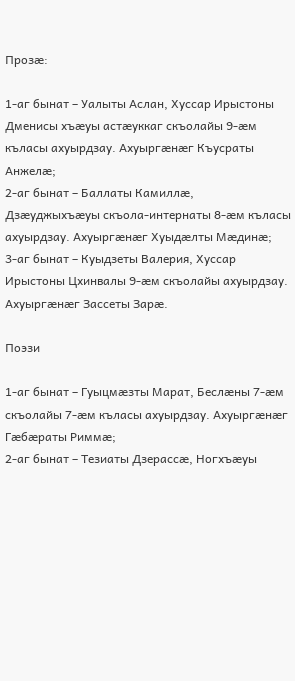Прозæ:

1-аг бынат – Уалыты Аслан, Хуссар Ирыстоны Дменисы хъæуы астæуккаг скъолайы 9-æм къласы ахуырдзау. Ахуыргæнæг Къусраты Анжелæ;
2-аг бынат – Баллаты Камиллæ, Дзæуджыхъæуы скъола-интернаты 8-æм къласы ахуырдзау. Ахуыргæнæг Хуыдæлты Мæдинæ;
3-аг бынат – Куыдзеты Валерия, Хуссар Ирыстоны Цхинвалы 9-æм скъолайы ахуырдзау. Ахуыргæнæг Зассеты Зарæ.

Поэзи

1-аг бынат – Гуыцмæзты Марат, Беслæны 7-æм скъолайы 7-æм къласы ахуырдзау. Ахуыргæнæг Гæбæраты Риммæ;
2-аг бынат – Тезиаты Дзерассæ, Ногхъæуы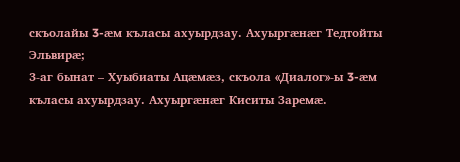скъолайы 3-æм къласы ахуырдзау. Ахуыргæнæг Тедтойты Эльвирæ;
3-аг бынат – Хуыбиаты Ацæмæз, скъола «Диалог»-ы 3-æм къласы ахуырдзау. Ахуыргæнæг Киситы Заремæ.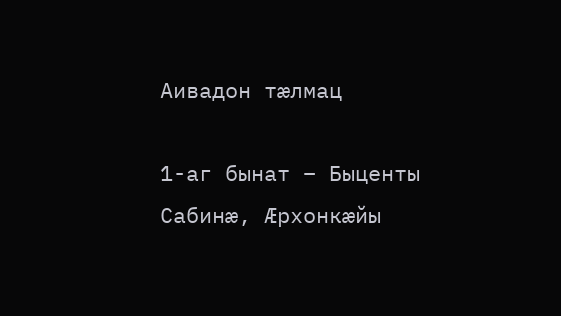Аивадон тæлмац

1-аг бынат – Быценты Сабинæ, Æрхонкæйы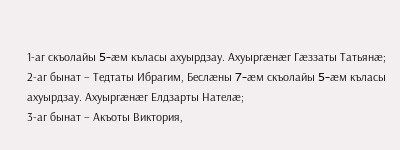1-аг скъолайы 5-æм къласы ахуырдзау. Ахуыргæнæг Гæззаты Татьянæ;
2-аг бынат – Тедтаты Ибрагим, Беслæны 7-æм скъолайы 5-æм къласы ахуырдзау. Ахуыргæнæг Елдзарты Нателæ;
3-аг бынат – Акъоты Виктория,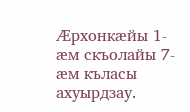Æрхонкæйы 1-æм скъолайы 7-æм къласы ахуырдзау.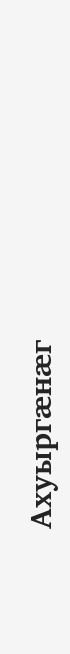Ахуыргæнæг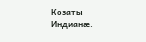Козаты Индианæ.